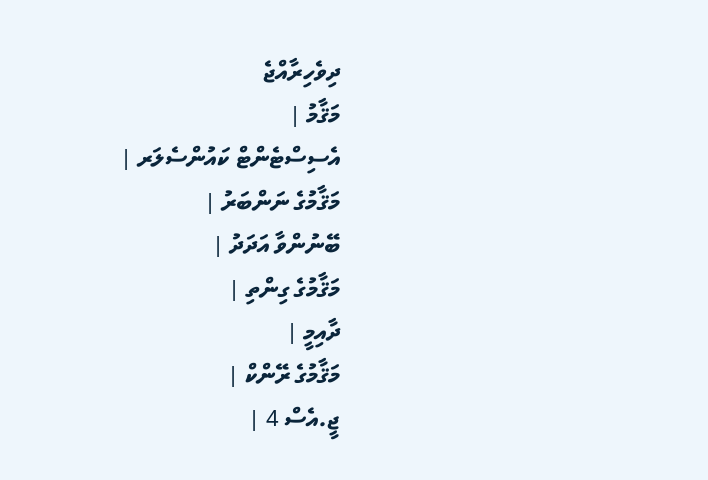ދިވެހިރާއްޖެ
މަޤާމު |
އެސިސްޓެންޓް ކައުންސެލަރ |
މަޤާމުގެ ނަންބަރު |
ބޭނުންވާ އަދަދު |
މަޤާމުގެ ގިންތި |
ދާއިމީ |
މަޤާމުގެ ރޭންކް |
ޖީ.އެސް 4 |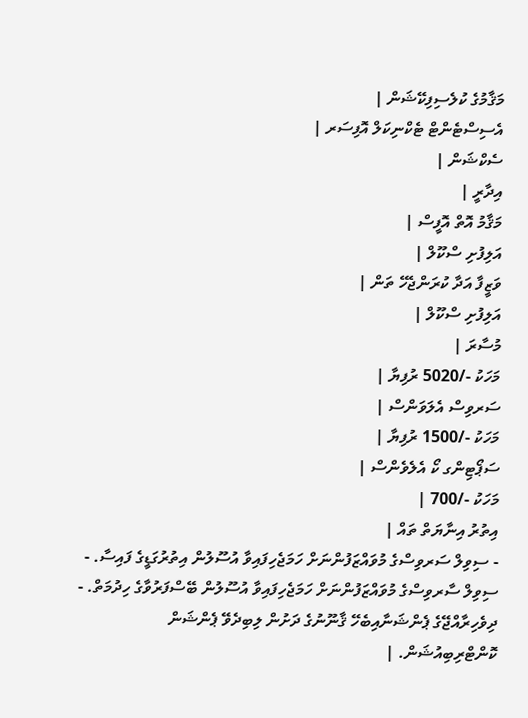މަޤާމުގެ ކުލެސިފިކޭޝަން |
އެސިސްޓެންޓް ޓެކްނިކަލް އޮފިސަރ |
ސެކްޝަން |
އިދާރީ |
މަޤާމު އޮތް އޮފީސް |
އަލިފުށި ސްކޫލް |
ވަޒީފާ އަދާ ކުރަންޖެހޭ ތަން |
އަލިފުށި ސްކޫލް |
މުސާރަ |
މަހަކު -/5020 ރުފިޔާ |
ސަރވިސް އެލަވަންސް |
މަހަކު -/1500 ރުފިޔާ |
ސަޕޯޓިންގ ކޯ އެލެވެންސް |
މަހަކު -/700 |
އިތުރު އިނާޔަތް ތައް |
- ސިވިލް ސަރވިސްގެ މުވައްޒަފުންނަށް ހަމަޖެހިފައިވާ އުސޫލުން އިތުރުގަޑީގެ ފައިސާ. - ސިވިލް ސާރވިސްގެ މުވައްޒަފުންނަށް ހަމަޖެހިފައިވާ އުސޫލުން ބޭސްފަރުވާގެ ހިދުމަތް. - ދިވެހިރާއްޖޭގެ ޕެންޝަނާއިބެހޭ ޤާނޫނުގެ ދަށުން ލިބިދެވޭ ޕެންޝަން ކޮންޓްރިބިއުޝަން. |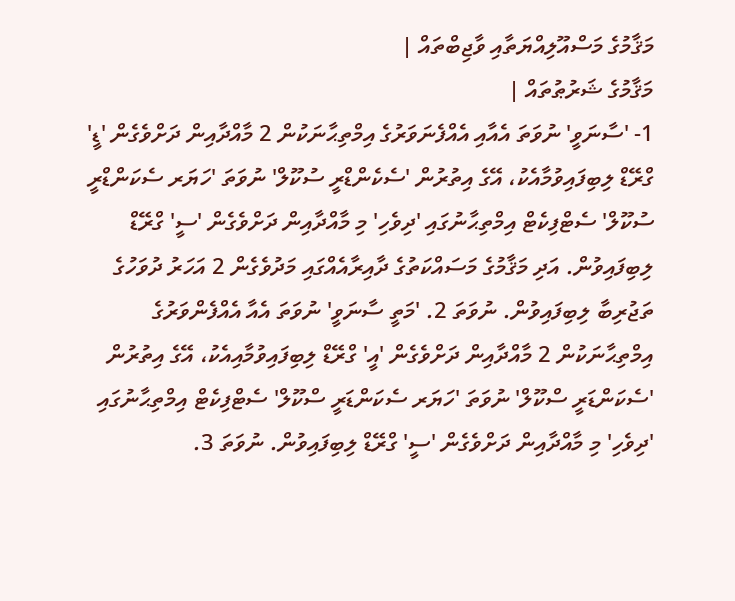މަޤާމުގެ މަސްއޫލިއްޔަތާއި ވާޖިބްތައް |
މަޤާމުގެ ޝަރުޠުތައް |
1- 'ސާނަވީ' ނުވަތަ އެއާއި އެއްފެނަވަރުގެ އިމްތިޙާނަކުން 2 މާއްދާއިން ދަށްވެގެން 'ޑީ' ގްރޭޑް ލިބިފައިވުމާއެކު، އޭގެ އިތުރުން 'ސެކެންޑްރީ ސުކޫލް' ނުވަތަ 'ހަޔަރ ސެކަންޑްރީ ސުކޫލް' ސެޓްފިކެޓް އިމްތިޙާނުގައި 'ދިވެހި' މި މާއްދާއިން ދަށްވެގެން 'ސީ' ގްރޭޑް ލިބިފައިވުން. އަދި މަޤާމުގެ މަސައްކަތުގެ ދާއިރާއެއްގައި މަދުވެގެން 2 އަހަރު ދުވަހުގެ ތަޖުރިބާ ލިބިފައިވުން. ނުވަތަ 2. 'މަތީ ސާނަވީ' ނުވަތަ އެއާ އެއްފެންވަރުގެ އިމްތިޙާނަކުން 2 މާއްދާއިން ދަށްވެގެން 'އީ' ގްރޭޑް ލިބިފައިވުމާއިއެކު، އޭގެ އިތުރުން 'ސެކަންޑަރީ ސްކޫލް' ނުވަތަ 'ހަޔަރ ސެކަންޑަރީ ސްކޫލް' ސެޓްފިކެޓް އިމްތިޙާނުގައި 'ދިވެހި' މި މާއްދާއިން ދަށްވެގެން 'ސީ' ގްރޭޑް ލިބިފައިވުން. ނުވަތަ 3.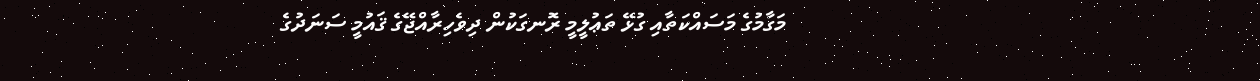މަގާމުގެ މަސައްކަތާއި ގުޅޭ ތަޢުލީމީ ރޮނގަކުން ދިވެހިރާއްޖޭގެ ޤައުމީ ސަނަދުގެ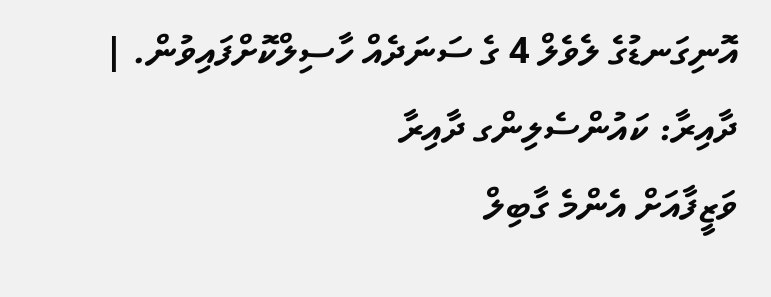އޮނިގަނޑުގެ ލެވެލް 4 ގެ ސަނަދެއް ހާސިލްކޮށްފައިވުން. |
ދާއިރާ: ކައުންސެލިންގ ދާއިރާ
ވަޒީފާއަށް އެންމެ ގާބިލް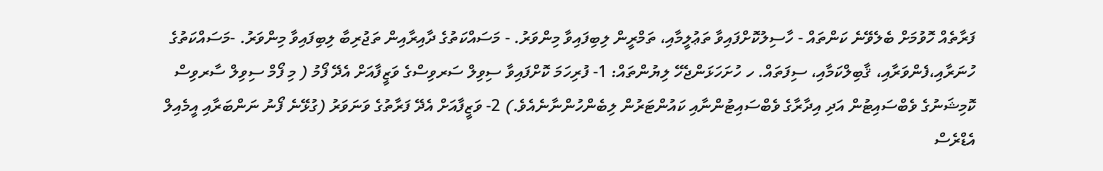ފަރާތެއް ހޮވުމަށް ބެލެވޭނެ ކަންތައް - ހާސިލުކޮށްފައިވާ ތަޢުލީމާއި، ތަމްރީން ލިބިފައިވާ މިންވަރު. - މަސައްކަތުގެ ދާއިރާއިން ތަޖުރިބާ ލިބިފައިވާ މިންވަރު. -މަސައްކަތުގެ ހުނަރާއި،ފެންވަރާއި، ޤާބިލްކަމާއި، ސިފަތައް. ހ ހުށަހަޅަންޖެހޭ ލިޔުންތައް: 1- ފުރިހަމަ ކޮށްފައިވާ ސިވިލް ސަރވިސްގެ ވަޒީފާއަށް އެދޭ ފޯމު ( މި ފޯމް ސިވިލް ސާރވިސް ކޮމިޝަނުގެ ވެބްސައިޓުން އަދި އިދާރާގެ ވެބްސައިޓުންނާއި ކައުންޓަރުން ލިބެންހުންނާނެއެވެ.) 2- ވަޒީފާއަށް އެދޭ ފަރާތުގެ ވަނަވަރު (ގުޅޭނެ ފޯނު ނަންބަރާއި އީމެއިލް އެޑްރެސް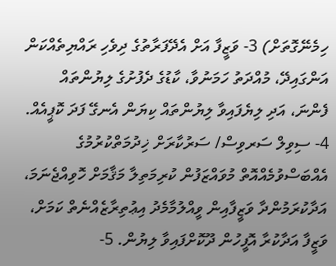ހިމެނޭގޮތަށް) 3- ވަޒީފާ އަށް އެދޭފަރާތުގެ ދިވެހި ރައްޔިތެއްކަން އަންގައިދޭ، މުއްދަތު ހަމަނުވާ، ކާޑުގެ ދެފުށުގެ ލިޔުންތައް ފެންނަ، އަދި ލިޔެފައިވާ ލިޔުންތައް ކިޔަން އެނގޭ ފަދަ ކޮޕީއެއް. 4- ސިވިލް ސަރވިސް/ ސަރުކާރަށް ޚިދުމަތްކުރުމުގެ އެއްބަސްވުމެއްއޮތް މުވައްޒަފުން ކުރިމަތިލާ މަޤާމަށް ހޮވިއްޖެނަމަ، އަދާކުރަމުންދާ ވަޒީފާއިން ވީއްލުމާމެދު އިޢުތިރާޒެއްނެތް ކަމަށް، ވަޒީފާ އަދާކުރާ އޮފީހުން ދޫކޮށްފައިވާ ލިޔުން. 5-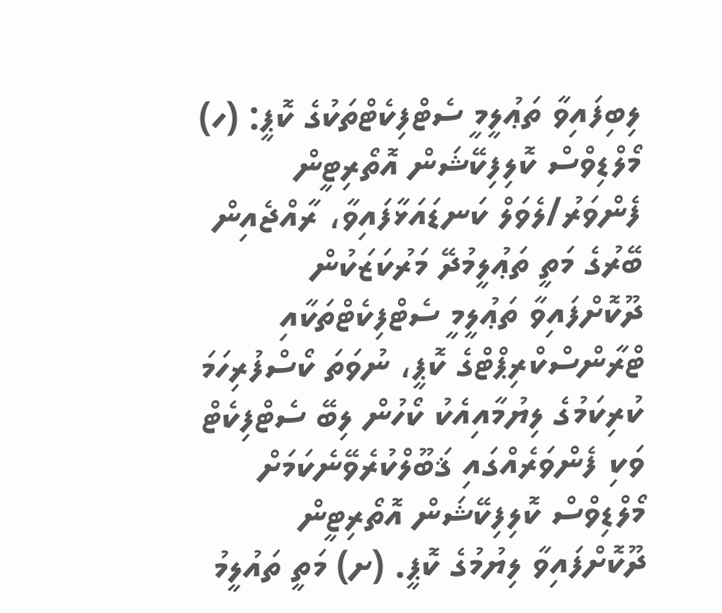ލިބިފައިވާ ތަޢުލީމީ ސެޓްފިކެޓްތަކުގެ ކޮޕީ: (ހ) މޯލްޑިވްސް ކޮލިފިކޭޝަން އޮތޯރިޓީން ފެންވަރު/ލެވަލް ކަނޑައަޅާފައިވާ، ރާއްޖެއިން ބޭރުގެ މަތީ ތަޢުލީމުދޭ މަރުކަޒަކުން ދޫކޮށްފައިވާ ތަޢުލީމީ ސެޓްފިކެޓްތަކާއި ޓްރާންސްކްރިޕްޓްގެ ކޮޕީ، ނުވަތަ ކޯސްފުރިހަމަ ކުރިކަމުގެ ލިޔުމާއިއެކު ކޯހުން ލިބޭ ސެޓްފިކެޓް ވަކި ފެންވަރެއްގައި ޤަބޫލްކުރެވޭނެކަމަށް މޯލްޑިވްސް ކޮލިފިކޭޝަން އޮތޯރިޓީން ދޫކޮށްފައިވާ ލިޔުމުގެ ކޮޕީ. (ށ) މަތީ ތައުލީމު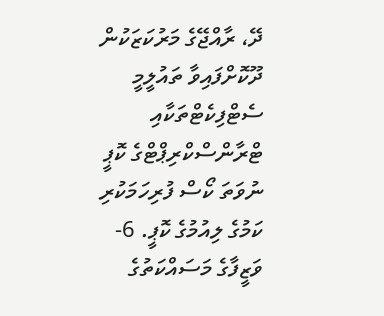ދޭ، ރާއްޖޭގެ މަރުކަޒަކުން ދޫކޮށްފައިވާ ތައުލީމީ ސެޓްފިކެޓްތަކާއި ޓްރާންސްކްރިޕްޓްގެ ކޮޕީ ނުވަތަ ކޯސް ފުރިހަމަކުރި ކަމުގެ ލިއުމުގެ ކޮޕީ. 6- ވަޒީފާގެ މަސައްކަތުގެ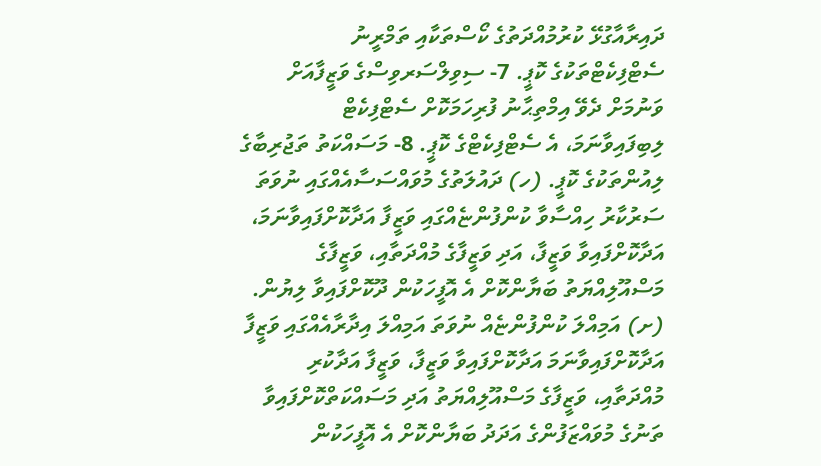ދައިރާއާގުޅޭ ކުރުމުއްދަތުގެ ކޯސްތަކާއި ތަމްރީނު ސެޓްފިކެޓްތަކުގެ ކޮޕީ. 7- ސިވިލްސަރވިސްގެ ވަޒީފާއަށް ވަނުމަށް ދެވޭ އިމްތިޙާނު ފުރިހަމަކޮށް ސެޓްފިކެޓް ލިބިފައިވާނަމަ، އެ ސެޓްފިކެޓްގެ ކޮޕީ. 8- މަސައްކަތު ތަޖުރިބާގެ ލިއުންތަކުގެ ކޮޕީ. (ހ) ދައުލަތުގެ މުވައްސަސާއެއްގައި ނުވަތަ ސަރުކާރު ހިއްސާވާ ކުންފުންޏެއްގައި ވަޒީފާ އަދާކޮށްފައިވާނަމަ، އަދާކޮށްފައިވާ ވަޒީފާ، އަދި ވަޒީފާގެ މުއްދަތާއި، ވަޒީފާގެ މަސްއޫލިއްޔަތު ބަޔާންކޮށް އެ އޮފީހަކުން ދޫކޮށްފައިވާ ލިޔުން. (ށ) އަމިއްލަ ކުންފުންޏެއް ނުވަތަ އަމިއްލަ އިދާރާއެއްގައި ވަޒީފާ އަދާކޮށްފައިވާނަމަ އަދާކޮށްފައިވާ ވަޒީފާ، ވަޒީފާ އަދާކުރި މުއްދަތާއި، ވަޒީފާގެ މަސްއޫލިއްޔަތު އަދި މަސައްކަތްކޮށްފައިވާ ތަނުގެ މުވައްޒަފުންގެ އަދަދު ބަޔާންކޮށް އެ އޮފީހަކުން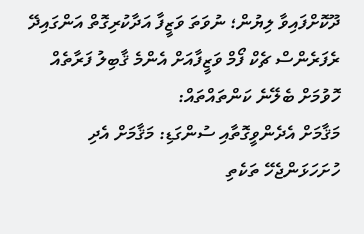ދޫކޮށްފައިވާ ލިޔުން؛ ނުވަތަ ވަޒީފާ އަދާކުރިގޮތް އަންގައިދޭ ރެފަރެންސް ޗެކް ފޯމް ވަޒީފާއަށް އެންމެ ޤާބިލު ފަރާތެއް ހޮވުމަށް ބެލޭނެ ކަންތައްތައް:
މަޤާމަށް އެދެންވީގޮތާއި ސުންގަޑި: މަޤާމަށް އެދި ހުށަހަޅަންޖެހޭ ތަކެތި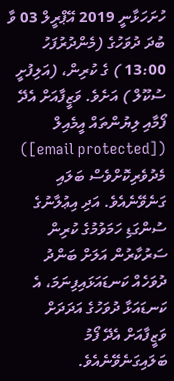ހުށަހަޅާނީ 2019 އޭޕްރީލް 03 ވާ ބުދަ ދުވަހުގެ (މެންދުރުފަހު 13:00 ) ގެ ކުރިން، (އަލިފުށީ ސުކޫލް ) އަށެވެ. ވަޒީފާއަށް އެދޭ ފޯމާއި ލިޔުންތައް އީމެއިލް ([email protected]) މެދުވެރިކޮށްވެސް ބަލައި ގަނެވޭނެއެވެ. އަދި އިޢުލާނުގެ ސުންގަޑި ހަމަވުމުގެ ކުރިން ސަރުކާރުން އަލަށް ބަންދު ދުވަހެއް ކަނޑައަޅައިފިނަމަ، އެ ކަނޑައަޅާ ދުވަހުގެ އަދަދަށް ވަޒީފާއަށް އެދޭ ފޯމު ބަލައިގަނެވޭނެއެވެ.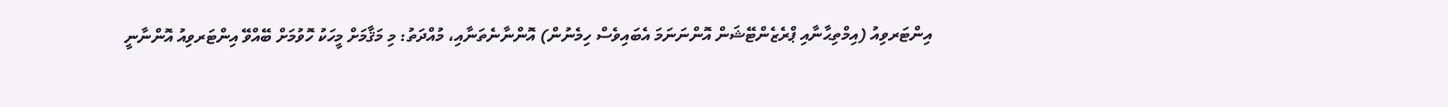އިންޓަރވިއު (އިމްތިޙާނާއި ޕްރެޒެންޓޭޝަން އޮންނަނަމަ އެބައިވެސް ހިމެނުން) އޮންނާނެތަނާއި، މުއްދަތު: މި މަޤާމަށް މީހަކު ހޮވުމަށް ބޭއްވޭ އިންޓަރވިއު އޮންނާނީ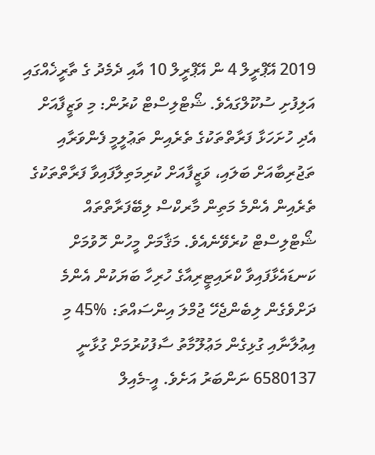2019 އޭޕްރީލް 4 ން އޭޕްރީލް 10 އާއި ދެމެދު ގެ ތާރީޚެއްގައި އަލިފުށި ސުކޫލްގައެވެ. ޝޯޓްލިސްޓް ކުރުން: މި ވަޒީފާއަށް އެދި ހުށަހަޅާ ފަރާތްތަކުގެ ތެރެއިން ތަޢުލީމީ ފެންވަރާއި ތަޖުރިބާއަށް ބަލައި، ވަޒީފާއަށް ކުރިމަތިލާފައިވާ ފަރާތްތަކުގެ ތެރެއިން އެންމެ މަތިން މާރކްސް ލިބޭފަރާތްތައް ޝޯޓްލިސްޓް ކުރެވޭނެއެވެ. މަޤާމަށް މީހުން ހޮވުމަށް ކަނޑައެޅާފައިވާ ކްރައިޓީރިއާގެ ހުރިހާ ބަޔަކުން އެންމެ ދަށްވެގެން ލިބެންޖެހޭ ޖުމްލަ އިންސައްތަ: %45 މި އިޢުލާނާއި ގުޅިގެން މަޢުލޫމާތު ސާފުކުރުމަށް ގުޅާނީ 6580137 ނަންބަރު އަށެވެ. އީ-މެއިލް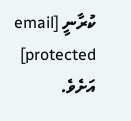ކުރާނީ [email protected] އަށެވެ.